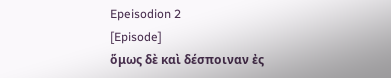Epeisodion 2
[Episode]
ὅμως δὲ καὶ δέσποιναν ἐς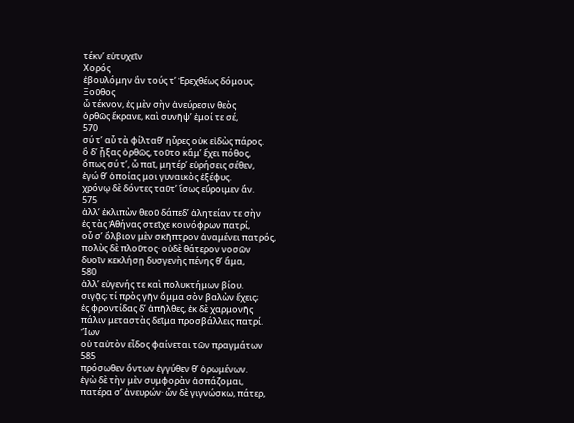τέκνʼ εὐτυχεῖν
Χορός
ἐβουλόμην ἂν τούς τʼ Ἐρεχθέως δόμους.
Ξοῦθος
ὦ τέκνον, ἐς μὲν σὴν ἀνεύρεσιν θεὸς
ὀρθῶς ἔκρανε, καὶ συνῆψʼ ἐμοί τε σέ,
570
σύ τʼ αὖ τὰ φίλταθʼ ηὗρες οὐκ εἰδὼς πάρος.
ὃ δʼ ᾖξας ὀρθῶς, τοῦτο κἄμʼ ἔχει πόθος,
ὅπως σύ τʼ, ὦ παῖ, μητέρʼ εὑρήσεις σέθεν,
ἐγώ θʼ ὁποίας μοι γυναικὸς ἐξέφυς.
χρόνῳ δὲ δόντες ταῦτʼ ἴσως εὕροιμεν ἄν.
575
ἀλλʼ ἐκλιπὼν θεοῦ δάπεδʼ ἀλητείαν τε σὴν
ἐς τὰς Ἀθήνας στεῖχε κοινόφρων πατρί,
οὗ σʼ ὄλβιον μὲν σκῆπτρον ἀναμένει πατρός,
πολὺς δὲ πλοῦτος· οὐδὲ θάτερον νοσῶν
δυοῖν κεκλήσῃ δυσγενὴς πένης θʼ ἅμα,
580
ἀλλʼ εὐγενής τε καὶ πολυκτήμων βίου.
σιγᾷς; τί πρὸς γῆν ὄμμα σὸν βαλὼν ἔχεις;
ἐς φροντίδας δʼ ἀπῆλθες, ἐκ δὲ χαρμονῆς
πάλιν μεταστὰς δεῖμα προσβάλλεις πατρί.
Ἴων
οὐ ταὐτὸν εἶδος φαίνεται τῶν πραγμάτων
585
πρόσωθεν ὄντων ἐγγύθεν θʼ ὁρωμένων.
ἐγὼ δὲ τὴν μὲν συμφορὰν ἀσπάζομαι,
πατέρα σʼ ἀνευρών· ὧν δὲ γιγνώσκω, πάτερ,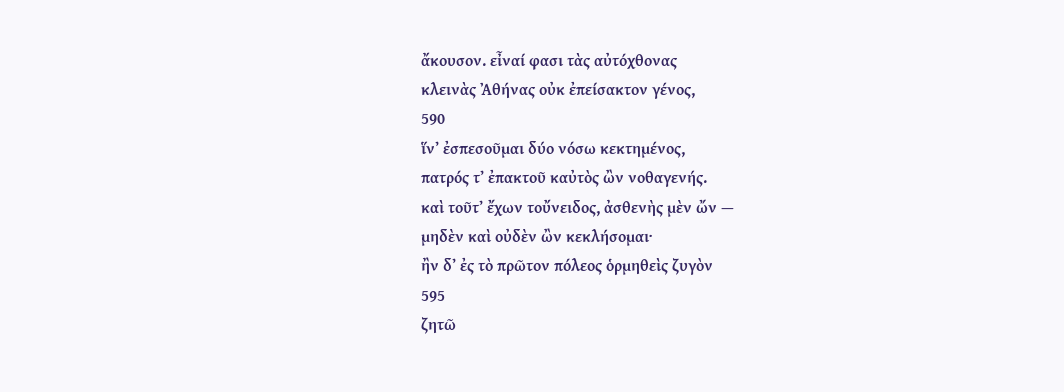ἄκουσον. εἶναί φασι τὰς αὐτόχθονας
κλεινὰς Ἀθήνας οὐκ ἐπείσακτον γένος,
590
ἵνʼ ἐσπεσοῦμαι δύο νόσω κεκτημένος,
πατρός τʼ ἐπακτοῦ καὐτὸς ὢν νοθαγενής.
καὶ τοῦτʼ ἔχων τοὔνειδος, ἀσθενὴς μὲν ὤν —
μηδὲν καὶ οὐδὲν ὢν κεκλήσομαι·
ἢν δʼ ἐς τὸ πρῶτον πόλεος ὁρμηθεὶς ζυγὸν
595
ζητῶ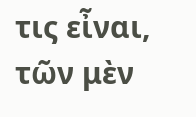τις εἶναι, τῶν μὲν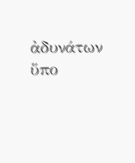ἀδυνάτων ὕπο